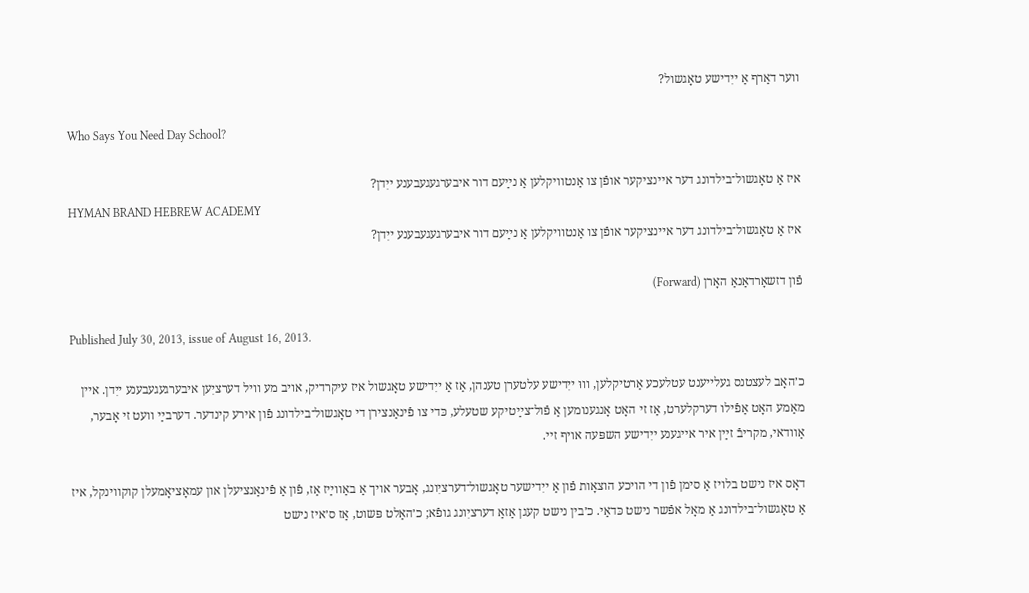ווער דאַרף אַ ייִדישע טאָגשול?

Who Says You Need Day School?

איז אַ טאָגשול־בילדונג דער איינציקער אופֿן צו אַנטוויקלען אַ נײַעם דור איבערגעגעבענע ייִדן?
HYMAN BRAND HEBREW ACADEMY
איז אַ טאָגשול־בילדונג דער איינציקער אופֿן צו אַנטוויקלען אַ נײַעם דור איבערגעגעבענע ייִדן?

פֿון דזשאָרדאַנאַ האָרן (Forward)

Published July 30, 2013, issue of August 16, 2013.

כ׳האָב לעצטנס געלייענט עטלעכע אַרטיקלען, וווּ ייִדישע עלטערן טענהן, אַז אַ ייִדישע טאָגשול איז עיקרדיק, אויב מע וויל דערציִען איבערגעגעבענע ייִדן. איין מאַמע האָט אַפֿילו דערקלערט, אַז זי האָט אָנגענומען אַ פֿול־צײַטיקע שטעלע, כּדי צו פֿינאַנצירן די טאָגשול־בילדונג פֿון אירע קינדער. דערבײַ וועט זי אָבער, אַוודאי, מקריבֿ זײַן איר אייגענע ייִדישע השפּעה אויף זיי.

דאָס איז נישט בלויז אַ סימן פֿון די הויכע הוצאָות פֿון אַ ייִדישער טאָגשול־דערציִונג, אָבער אויך אַ באַווײַז אַז, פֿון אַ פֿינאַנציעלן און עמאָציאָמעלן קוקווינקל, איז אַ טאָגשול־בילדונג אַ מאָל אפֿשר נישט כּדאַי. כ׳בין נישט קעגן אַזאַ דערציִונג גופֿא; כ׳האַלט פּשוט, אַז ס׳איז נישט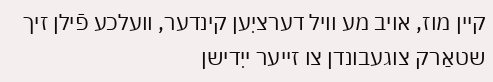קיין מוז, אויב מע וויל דערציִען קינדער, וועלכע פֿילן זיך שטאַרק צוגעבונדן צו זייער ייִדישן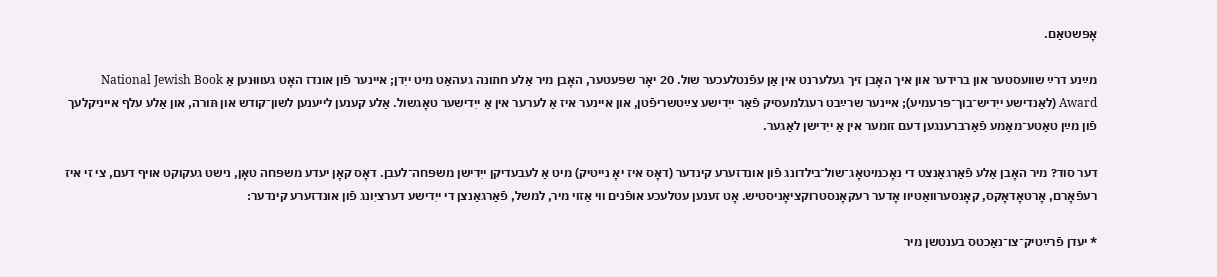אָפּשטאַם.

מײַנע דרײַ שוועסטער און ברידער און איך האָבן זיך געלערנט אין אַן עפֿנטלעכער שול. 20 יאָר שפּעטער, האָבן מיר אַלע חתונה געהאַט מיט ייִדן; איינער פֿון אונדז האָט געוווּנען אַ National Jewish Book Award (לאַנדישע ייִדיש־בוך־פּרעמיע); איינער שרײַבט רעגלמעסיק פֿאַר ייִדישע צײַטשריפֿטן, און איינער איז אַ לערער אין אַ ייִדישער טאָגשול. אַלע קענען לייענען לשון־קודש און תּורה, און אַלע עלף אייניקלעך פֿון מײַן טאַטע־מאַמע פֿאַרברענגען דעם זומער אין אַ ייִדישן לאַגער.

דער סוד? מיר האָבן אַלע פֿאַרגאַנצט די נאָכמיטאָג־שול־בילדונג פֿון אונדזערע קינדער (דאָס איז יאָ נייטיק) מיט אַ לעבעדיקן ייִדישן משפּחה־לעבן. דאָס קאָן יעדע משפּחה טאָן, נישט געקוקט אויף דעם, צי זי איז רעפֿאָרם, אָרטאָדאָקס, קאָנסערוואַטיוו אָדער רעקאָנסטרוקציאָניסטיש. אָט זענען עטלעכע אופֿנים ווי אַזוי מיר, למשל, פֿאַרגאַנצן די ייִדישע דערציִונג פֿון אונדזערע קינדער:

* יעדן פֿרײַטיק־צו־נאַכטס בענטשן מיר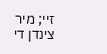זיי; מיר צינדן די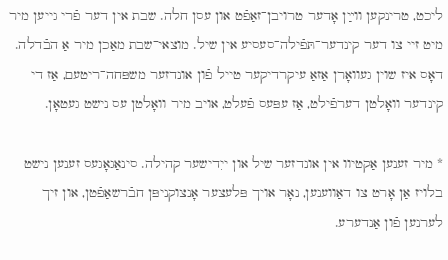ליכט, טרינקען ווײַן אָדער טרויבן־זאַפֿט און עסן חלה. שבת אין דער פֿרי גייען מיר מיט זיי צו דער קינדער־תּפֿילה־סעסיע אין שיל. מוצאי־שבת מאַכן מיר אַ הבֿדלה. דאָס איז שוין געוואָרן אַזאַ עיקרדיקער טייל פֿון אונדזער משפּחה־ריטעם, אַז די קינדער וואָלטן דערפֿילט, אַז עפּעס פֿעלט, אויב מיר וואָלטן עס נישט געטאָן.

* מיר זענען אַקטיוו אין אונדזער שיל און ייִדישער קהילה. סינאַגאָגעס זענען נישט בלויז אַן אָרט צו דאַווענען, נאָר אויך פּלעצער אָנצוקניפּן חבֿרשאַפֿטן, און זיך לערנען פֿון אַנדערע.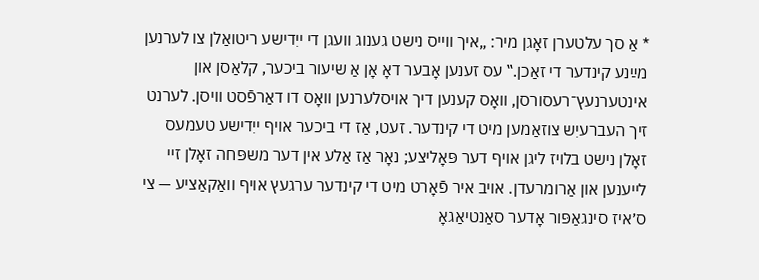* אַ סך עלטערן זאָגן מיר: „איך ווײס נישט גענוג וועגן די ייִדישע ריטואַלן צו לערנען מײַנע קינדער די זאַכן.‟ עס זענען אָבער דאָ אָן אַ שיעור ביכער, קלאַסן און אינטערנעץ־רעסורסן, וואָס קענען דיך אויסלערנען וואָס דו דאַרפֿסט וויסן. לערנט זיך העברעיִש צוזאַמען מיט די קינדער. זעט, אַז די ביכער אויף ייִדישע טעמעס זאָלן נישט בלויז ליגן אויף דער פּאָליצע; נאָר אַז אַלע אין דער משפּחה זאָלן זיי לייענען און אַרומרעדן. אויב איר פֿאָרט מיט די קינדער ערגעץ אויף וואַקאַציע — צי ס׳איז סינגאַפּור אָדער סאַנטיאַגאָ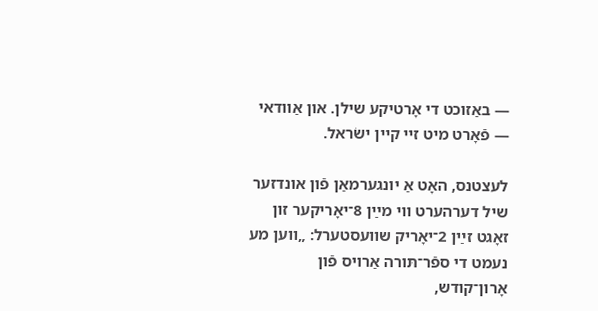— באַזוכט די אָרטיקע שילן. און אַוודאי — פֿאָרט מיט זיי קיין ישׂראל.

לעצטנס, האָט אַ יונגערמאַן פֿון אונדזער שיל דערהערט ווי מײַן 8־יאָריקער זון זאָגט זײַן 2־יאָריק שוועסטערל: „ווען מע נעמט די ספֿר־תּורה אַרויס פֿון אָרון־קודש,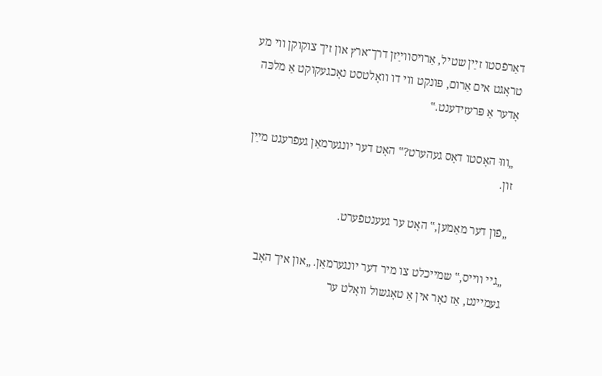דאַרפֿסטו זײַן שטיל, אַרויסווײַזן דרך־ארץ און זיך צוקוקן ווי מע טראָגט אים אַרום, פּונקט ווי דו וואָלטסט נאָכגעקוקט אַ מלכּה אָדער אַ פּרעזידענט.‟

„וווּ האָסטו דאָס געהערט?‟ האָט דער יונגערמאַן געפֿרעגט מײַן זון.

„פֿון דער מאַמען,‟ האָט ער געענטפֿערט.

„גיי ווייס,‟ שמייכלט צו מיר דער יונגערמאַן. „און איך האָב געמיינט, אַז נאָר אין אַ טאָגשול וואָלט ער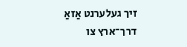זיך געלערנט אַזאַ דרך־ארץ צו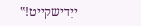ייִדישקייט!‟